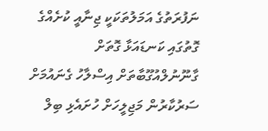ނަފުރަތުގެ އަމަލުތަކަކީ ޖިނާއީ ކުށެއްގެ ގޮތުގައި ކަނޑައަޅާ ގޮތަށް ގާނޫނުލްއުގޫބާތަށް އިސްލާހު ގެނައުމަށް ސަރުކާރުން މަޖިލީހަށް ހުށައެޅި ބިލް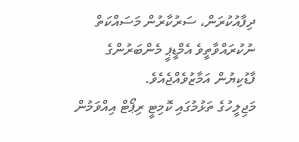ދިފާއުކުރަން، ސަރުކާރުން މަސައްކަތް ނުކުރައްވާތީވެ އެމްޑީޕީ މެންބަރުންގެ ފާޑުކިޔުން އަމާޒުވެއްޖެއެވެ.
މަޖިލީހުގެ ތަޅުމުގައި ކޮމިޓީ ރިޕޯޓް އިއްވަމުން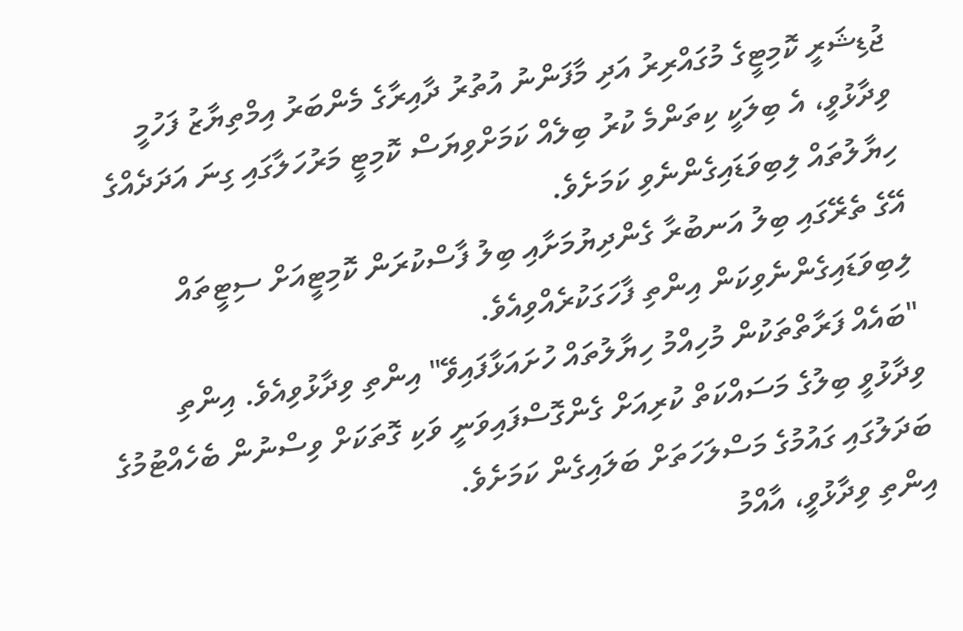ޖުޑިޝަރީ ކޮމިޓީގެ މުގައްރިރު އަދި މާފަންނު އުތުރު ދާއިރާގެ މެންބަރު އިމްތިޔާޒު ފަހުމީ ވިދާޅުވީ، އެ ބިލަކީ ކިތަންމެ ކުރު ބިލެއް ކަމަށްވިޔަސް ކޮމިޓީ މަރުހަލާގައި ގިނަ އަދަދެއްގެ ހިޔާލުތައް ލިބިވަޑައިގެންނެވި ކަމަށެވެ.
އޭގެ ތެރޭގައި ބިލު އަނބުރާ ގެންދިޔުމަށާއި ބިލު ފާސްކުރަން ކޮމިޓީއަށް ސިޓީތައް ލިބިވަޑައިގެންނެވިކަން އިންތި ފާހަގަކުރެއްވިއެވެ.
"ބައެއް ފަރާތްތަކުން މުހިއްމު ހިޔާލުތައް ހުށައަޅާފައިވޭ" އިންތި ވިދާޅުވިއެވެ. އިންތި ވިދާޅުވީ ބިލުގެ މަސައްކަތް ކުރިއަށް ގެންގޮސްފައިވަނީ ވަކި ގޮތަކަށް ވިސްނުން ބެހެއްޓުމުގެ ބަދަލުގައި ގައުމުގެ މަސްލަހަތަށް ބަލައިގެން ކަމަށެވެ.
އިންތި ވިދާޅުވީ، އާއްމު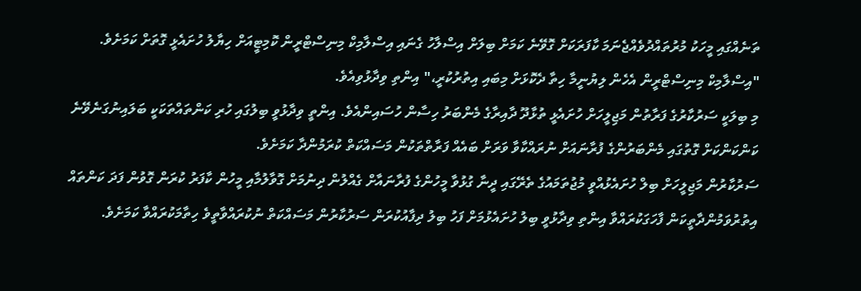ތަނެއްގައި މީހަކު މުރުތައްދުވެއްޖެނަމަ ކާފަރަކަށް ގޮވޭނެ ކަމަށް ބިލަށް އިސްލާހު ގެނައި އިސްލާމިކް މިނިސްޓްރީން ކޮމިޓީއަށް ހިޔާލު ހުށައެޅީ ގޮތަށް ކަމަށެވެ.
"އިސްލާމިކް މިނިސްޓްރީން އެހެން ލިޔުނީމާ ހިތާ ދެކޮޅަށް މިބައި އިތުރުކުރީ،" އިންތި ވިދާޅުވިއެވެ.
މި ބިލަކީ ސަރުކާރުގެ ފަރާތުން މަޖިލީހަށް ހުށައެޅީ ތުޅާދޫ ދާއިރާގެ މެންބަރު ހިސާން ހުސައިންއެވެ. އިންތީ ވިދާޅުވީ ބިލުގައި ހުރި ކަންތައްތަކަކީ ބަލައިނުގަނެވޭނެ ކަންކަންކަށް ގޮތުގައި މެންބަރުންގެ ފުރާނައަށް ނުރައްކާވާ ވަރަށް ބައެއް ފަރާތްތަކުން މަސައްކަތް ކުރަމުންދާ ކަމަށެވެ.
ސަރުކާރުން މަޖިލީހަށް ބިލް ހުށައެޅުއްވީ މުޖުތަމައުގެ ތެރޭގައި ދީނާ ގުޅުވާ މީހުންގެ ފުރާނައާށް ގެއްލުން ދިނުމަށް ގޮވާލުމާއި މީހުން ކާފަރު ކުރަން ގޮވުން ފަދަ ކަންތައް އިތުރުވަމުންދާތީކަން ފާހަގަކުރައްވާ އިންތި ވިދާޅުވީ ބިލު ހުށައެޅުމަށް ފަހު ބިލު ދިފާއުކުރަން ސަރުކާރުން މަސައްކަތް ނުކުރައްވާތީވެ ހިތާމަކުރައްވާ ކަމަށެވެ.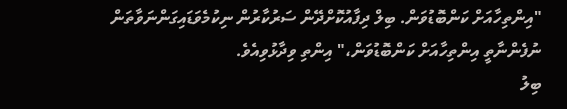"އިންތިހާއަށް ކަންބޮޑުވަން. ބިލް ދިފާއުކޮށްދޭން ސަރުކާރުން ނިކުމެވަޑައިގަންނަވާތަން ނުފެންނާތީ އިންތިހާއަށް ކަންބޮޑުވަން،" އިންތި ވިދާޅުވިއެވެ.
ބިލު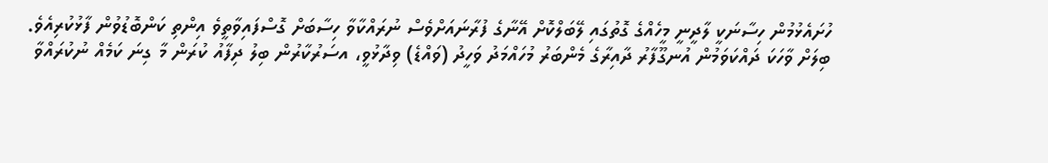ހުށައެޅުމުން ހިސާނަކީ ލާދީނީ މީހެއްގެ ގޮތުގައި ލޭބަލްކޮށް އޭނާގެ ފުރާނައަށްވެސް ނުރައްކާވާ ހިސާބަށް ގޮސްފައިވާތީވެ އިންތި ކަންބޮޑުވުން ފާޅުކުރިއެވެ.
ބިލަށް ވާހަކަ ދައްކަވަމުން އުނގޫފާރު ދާއިރާގެ މެންބަރު މުހައްމަދު ވަހީދު (ވައްޑެ) ވިދާޅުވީ، އސަރުކާރުން ބިލު ދިފާއު ކުރަން މާ ގިނަ ކަމެއް ނުކުރައްވާ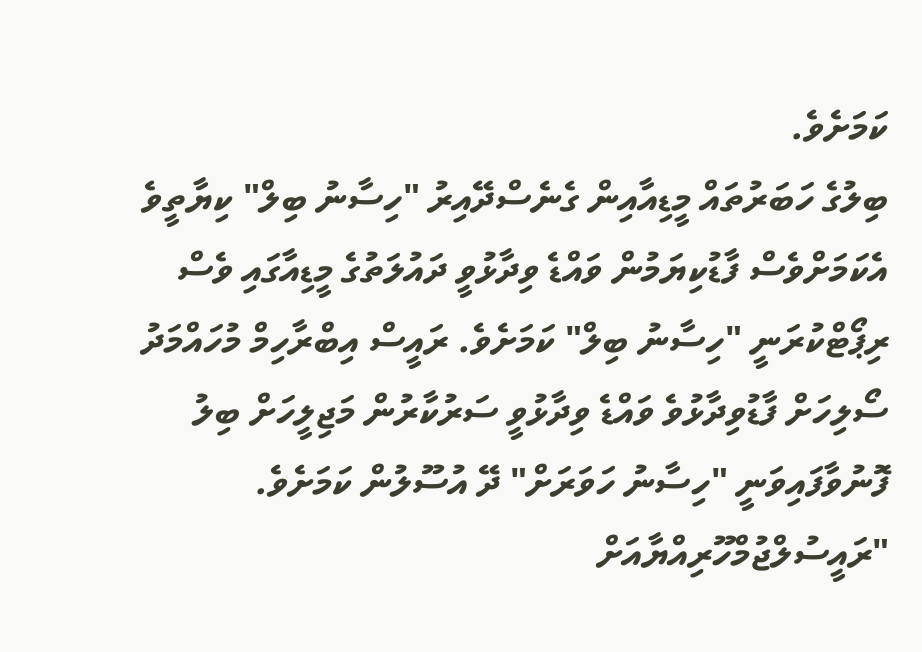ކަމަށެވެ.
ބިލުގެ ހަބަރުތައް މީޑިއާއިން ގެނެސްދޭއިރު "ހިސާނު ބިލް" ކިޔާތީވެ އެކަމަށްވެސް ފާޑުކިޔަމުން ވައްޑެ ވިދާޅުވީ ދައުލަތުގެ މީޑިއާގައި ވެސް ރިޕޯޓްކުރަނީ "ހިސާނު ބިލް" ކަމަށެވެ. ރައީސް އިބްރާހިމް މުހައްމަދު ސޯލިހަށް ފާޑުވިދާޅުވެ ވައްޑެ ވިދާޅުވީ ސަރުކާރުން މަޖިލީހަށް ބިލު ފޮނުވާފައިވަނީ "ހިސާނު ހަވަރަށް" ދޭ އުސޫލުން ކަމަށެވެ.
"ރައީސުލްޖުމްހޫރިއްޔާއަށް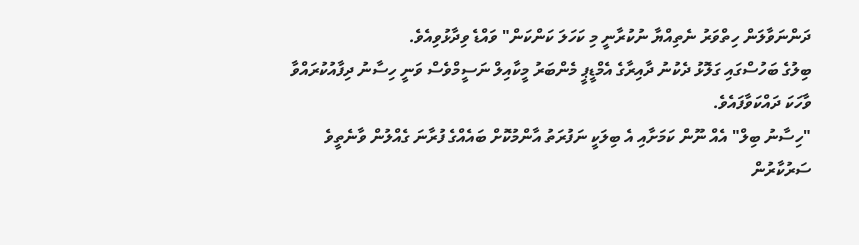ދަންނަވާލަން ހިތްވަރު ނެތިއްޔާ ނުކުރާނީ މި ކަހަލަ ކަންކަން" ވައްޑެ ވިދާޅުވިއެވެ.
ބިލުގެ ބަހުސްގައި ގަލޮޅު ދެކުނު ދާއިރާގެ އެމްޑީޕީ މެންބަރު މީކާއިލް ނަސީމްވެސް ވަނީ ހިސާނު ދިފާއުކުރައްވާ ވާހަކަ ދައްކަވާފައެވެ.
"ހިސާނު ބިލް" އެއް ނޫން ކަމަށާއި އެ ބިލަކީ ނަފުރަތު އާންމުކޮށް ބައެއްގެ ފުރާނަ ގެއްލުން ވާނެތީވެ ސަރުކާރުން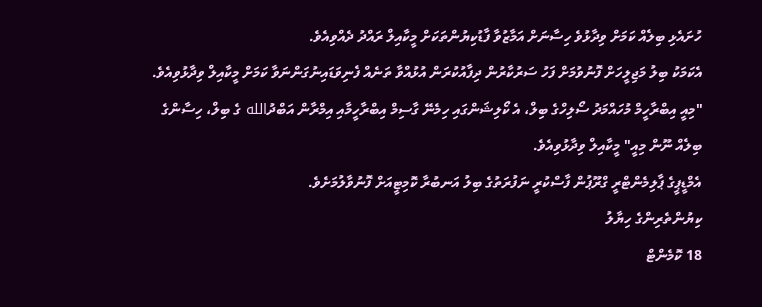ހުށައެޅި ބިލެއް ކަމަށް ވިދާޅުވެ ހިސާނަށް އަމާޒުވާ ފާޑުކިޔުންތަކަށް މީކާއިލް ރައްދު ދެއްވިއެވެ.
އެކަމަކު ބިލު މަޖިލީހަށް ފޮނުވުމަށް ފަހު ސަރުކާރުން ދިފާއުކުރަން އުޅުއްވާ ތަނެއް ފެނިވަޑައިނުގަންނަވާ ކަމަށް މީކާއިލް ވިދާޅުވިއެވެ.
"މިއީ އިބްރާހީމް މުހައްމަދު ސޯލިހްގެ ބިލް، އެ ކޯލިޝަންގައި ހިމެނޭ ގާސިމް އިބްރާހީމާއި އިމްރާން އަބްދުالله ގެ ބިލް، ހިސާންގެ ބިލެއް ނޫން މިއީ" މީކާއިލް ވިދާޅުވިއެވެ.
އެމްޑީޕީގެ ޕާލިމެންޓްރީ ގްރޫޕުން ފާސްކުރީ ނަފުރަތުގެ ބިލު އަނބުރާ ކޮމިޓީއަށް ފޮނުވާލުމަށެވެ.
ކިޔުންތެރިންގެ ހިޔާލު
18 ކޮމެންޓް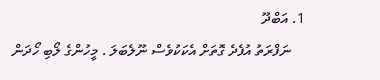1. އަބްދޫ
    ނަފްރަތު އުފެދެ ގޮތަށް އެކަކުވެސް ނޫލެބަލަ . މީހުންގެ ލޯބި ހޯދަން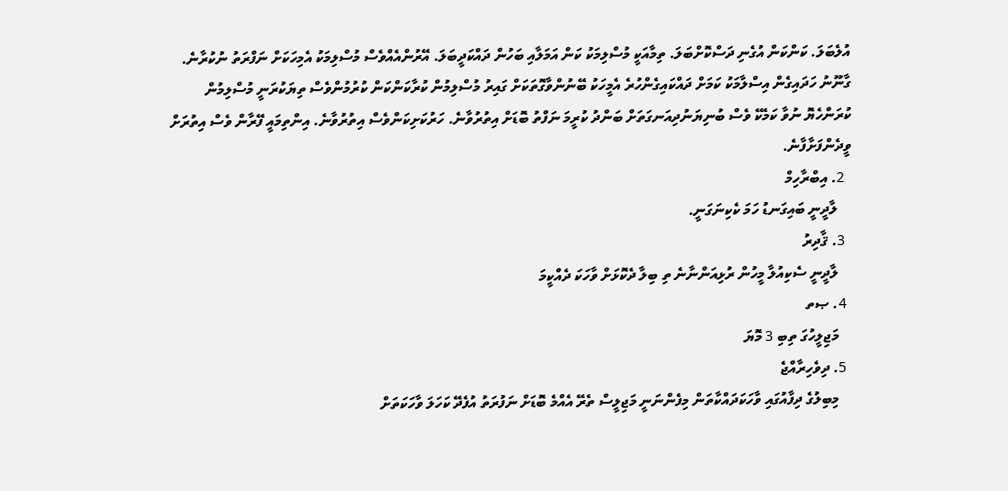އުލެބަލަ. ކަންކަން އުގެނި ދަސްކޮށްބަލަ. ތިމާއަކީ މުސްލިމަކު ކަން އަމަލާއި ބަހުން ދައްކަދީބަލަ. އޭރުންއެއްވެސް މުސްލިމަކު އެމިހަކަށް ނަފްރަތު ނުކުރާނެ. ގާނޫނު ހަދައިގެން އިސްލާމަކު ކަމަށް ދައްކައިގެންހުރެ އެމީހަކު ބޭނުންވާގޮތަކަށް ގައިރު މުސްލިމުން ކުރާކަންކަން ކުރުމުންވެސް ތިޔަކުރަނީ މުސްލިމުން ކުރަންހެޔޮ ނުވާ ކަމެކޭ ވެސް ބުނިޔަނުދިއަނގަތަށް ބަންދު ކުރީމަ ނަފްތު ބޮޑަށް އިތުރުވާނެ. ހަރުކަށިކަންވެސް އިތުރުވާނެ. އިންތިމައީ ފޭރާން ވެސް އިތުރަށް ވީދެންފަށާފާނެ.
  2. އިބްރާހިމް
    ލާދީނީ ބައިގަނޑު ހަމަ ކެކިނަގަނީ.
  3. ޤާދިރު
    ލާދީނީ ސެކިއުލާ މީހުން ރުޅިއަންނާނެ ތި ބިލާ ދެކޮޅަށް ވާހަކަ ދެއްކީމަ
  4. ޞތ
    މަޖިލީހުގަ ތިބި 3 މޮޔަ
  5. ދިވެހިރާއްޖެ
    މިބިލުގެ ދިފާއުގައި ވާހަކަދައްކާތަން މިފެންނަނީ މަޖިލީސް ތެރޭ އެއްމެ ބޮޑަށް ނަފުރަތު އުފެދޭ ކަހަލަ ވާހަކަތަށް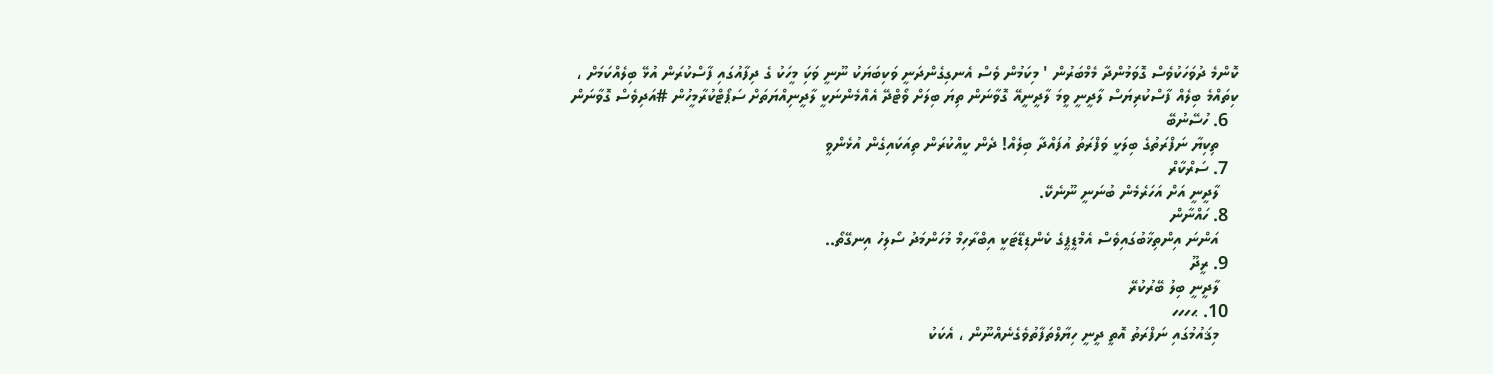ކޮންމެ ދުވަހަކުވެސް ގޮވަމުންދާ މެމްބަރުން ' މިކަމުން ވެސް އެނގިގެންދަނީ ވަކިބަޔަކު ނޫނީ ވަކަި މީހަކު ގެ ދިފާއުގައި ފާސްކުރަން އުޅޭ ބިލެއްކަމަށް ، ކިތައްމެ ބިލެއް ފާސްކުރިޔަސް ލާދީނީ ވީމަ ލާދީނީއޭ ގޮވާނަން ތިޔަ ބިލަށް ވޯޓްދޭ އެއްމެންނަކީ ލާދީނިއްޔަތަށް ސަޕޯޓްކުރާމީހުން #އަދިވެސް ގޮވާނަން
  6. ހުސޭނުބޭ
    ތިކިޔާ ނަފްރަތުގެ ބިލަކީ ވަފްރަތު އުފައްދާ ބިލެއް! ދެން ކީއްކުރަން ތިއަކައިގެން އުޅެންވީ
  7. ސަރްކާރް
    ލާދީނީ އަށް އަހަރެމެން ބުނަނީ ނޫނެކޭ.
  8. ހައްނާން
    އަންނަ އިންތިޚާބުގައިވެސް އެމްޑީޕީގެ ކެންޑިޑޭޓަކީ އިބްރާހިމް މުހަންމަދު ސޯލިހު އިނގޭތޯ..
  9. ރީދޫ
    ލާދީނީ ބިލު ބޭރުކުރޭ
  10. ޙހހހ
    މިޤައުމުގައި ނަފްރަތު އޮތީ ދީނީ ހިޔާލްތަފާތުވެގެނެއްނޫން ، އެކަކު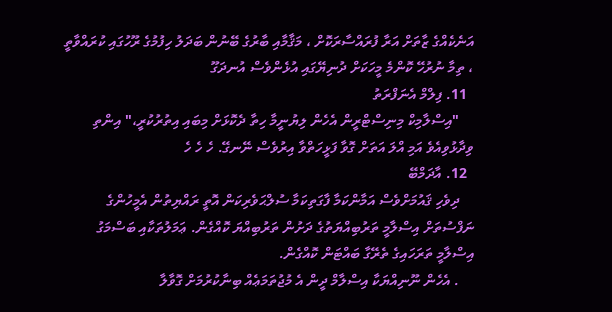އަނެކެއްގެ ޒާތަށް އަރާ ފުރައްސާރަކޮށް ، މަޤާމާއި ބާރުގެ ބޭނުން ބަދަލު ހިފުމުގެ ރޫހުގައި ކުރައްވާތީ ، ތިމާ ނުރުހޭ ކޮންމެ މީހަކަށް ދުނިޔޭގައި އުޅެންވެސް އުނދަގޫ
  11. ފިލްމް އެނަފްރަތު
    "އިސްލާމިކް މިނިސްޓްރީން އެހެން ލިޔުނީމާ ހިތާ ދެކޮޅަށް މިބައި އިތުރުކުރީ،" އިންތި ވިދާޅުވިއެވެ އަމި އްލަ އަތަށް ގޮވާ ފަޅީހަތްވާ އިރުވެސް ނޭނގޭ. ހެ ހެ ހެ
  12. އާދަމްބޭ
    ދިވެހި ޤައުމަށްވެސް އަމާންކަމާ ފާގަތިކަމާ ސުލްޙަވެރިކަން އޮތީ ރައްޔިތުން އެމީހުންގެ ނަފްސުތަށް އިސްލާމީ ތަރުބިއްޔަތުގެ ދަށުން ތަރުބިއްޔަ ކޮއްގެން. ޢަމަލުތަކާއި ބަސްމަގު އިސްލާމީ ތަރަހައިގެ ތެރޭގާ ބައްޓަން ކޮއްގެން.
    . އެހެން ނޫނިއްޔަކާ އިސްލާމް ދީން އެ މުޖުތަމަޢެއް ބިނާކުރުމަށް ގޮވާލާ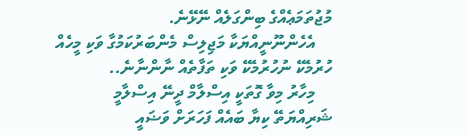މުޖުތަމަޢެއްގެ ބިންގަލެއް ނޭޅޭނެ.
    އެހެންނޫނީއްޔަކާ މަޖިލިސް މެންބަރުކަމުގާ ވަކި މީހެއް ހުރުމެކޭ ނުހުރުމެކޭ ވަކި ތަފާތެއް ނާންނާނެ..
    މިހާރު މިވާ ގޮތަކީ އިސްލާމް ދީނޭ އިސްލާމީ ޝަރިއްޔަތޭ ކިޔާ ބައެއް ފަހަރަށް ވަޟައީ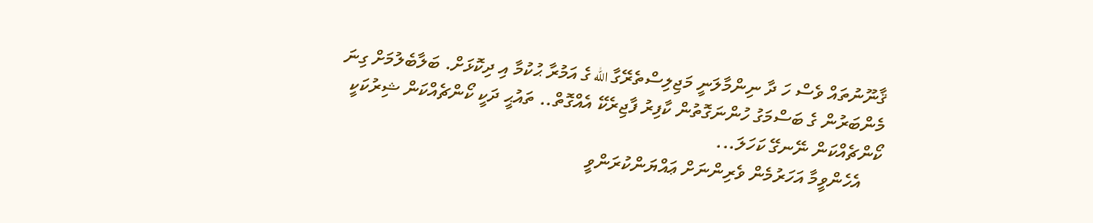ޤާނޫނުތައް ވެސް ހަ ދާ ނިންމާލަނީ މަޖިލިސްތެރޭގާ الله ގެ އަމުރާ ޙުކުމާ އި ދިކޮޅަށް. ބަލާބެލުމަށް ގިނަ މެންބަރުން ގެ ބަސްމަގު ހުންނަގޮތުން ކާފިރު ފާޖިރެކޭ އެއްގޮތް.. ތައުޙީ ދަކީ ކޯންޗެއްކަން ޝިރުކަކީ ކޯންޗެއްކަން ނޭނގޭ ކަހަލަ...
    އެހެންވީމާ އަހަރުމެން ވެރިންނަށް ޢައްޔަންކުރަންވީ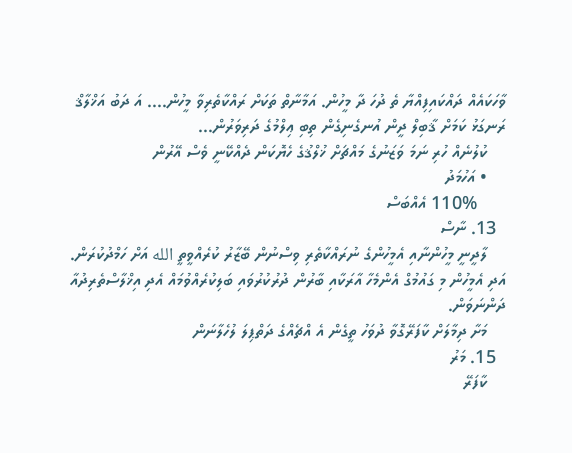ވާހަކައެއް ދައްކައިފިއްޔާ ތެ ދުހަ ދާ މީހުން. އަމާނާތް ތަކަށް ރައްކާތެރިވާ މީހުން.... އަ ދަބު އަޚްލާޤް ރަނގަޅު ކަމަށް ޤާބިލް ދީން އުނގެނިގެން ތިބި ޢިލްމުގެ ދަރިވަރުން...
    ކުލުނެއް ހުރި ނަމަ ވަޒަނުގެ މައްޗަށް ޚުލްޤުގެ ހެޔޮކަން ދެއްކޭނީ ވެސް އޭރުން
    • އަހުމަދު
      110% އެއްބަސް
  13. ނާސް
    ލާދީނީ މީހުންނާއި އެމީހުންގެ ނުރައްކާތެރި ވިސްނުން ބޭޒާރު ކުރެއްވީތީ الله އަށް ހަމްދުކުރަން. އަދި އެމީހުން މި ގައުމުގް އެންމެހާ އާރަކާއި ބާރުން ދުރުކުރުވައި ބަލިކުރެއްވުމައް އެދި އިޚްލާސްތެރިދުއާ ދަންނަވަން.
    މަށާ ދިމާލަށް ކާފަރޭގޮވާ ދުވަހު ތީގެން އެ އްޗެއްގެ ދަތްޕިލަ ލުހެލާނަން
  15. މަރު
    ކާފަރޭ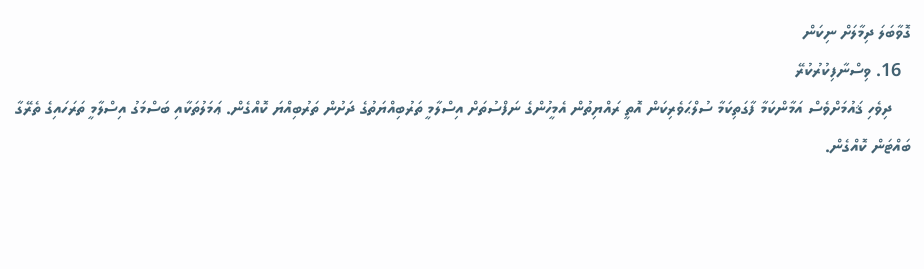ގޮވާބަލަ ދިމާލަށް ނިކަން
  16. ވިސްނާފިކުރުކުރޭ
    ދިވެހި ޤައުމަށްވެސް އަމާންކަމާ ފާގަތިކަމާ ސުލްޙަވެރިކަން އޮތީ ރައްޔިތުން އެމީހުންގެ ނަފްސުތަށް އިސްލާމީ ތަރުބިއްޔަތުގެ ދަށުން ތަރުބިއްޔަ ކޮއްގެން. ޢަމަލުތަކާއި ބަސްމަގު އިސްލާމީ ތަރަހައިގެ ތެރޭގާ ބައްޓަން ކޮއްގެން.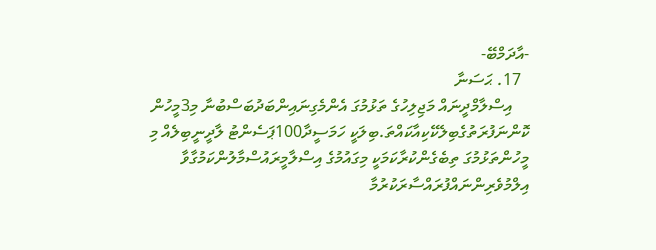-އާދަމްބޭ-
  17. ޙަސަނާ
    އިސްލާމްދީނައް މަޖިލިހުގެ ތަޅުމުގަ އެންމެގިނައިންބަދުބަސްބުނާ މި3މީހުން ކޮންނަފުރަތުގެބިލެކޭކިއާކައްތަ.ބިލަކީ ހަމަސީދާ100ޕަސެންޓު ލާދީނީބިލެއް މި މީހުންތަޅުމުގަ ތިބެގެންކުރާކަމަކީ މިގައުމުގެ އިސްލާމީރައުސްމާލުންކަމުގާވާ އިލްމުވެރިންނައްފުރައްސާރަކުރުމާ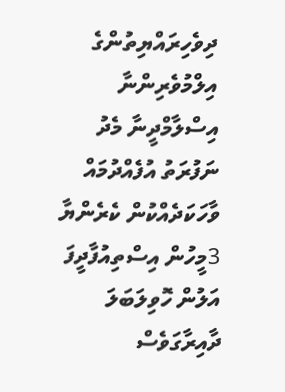ދިވެހިރައްޔިތުންގެ އިލްމުވެރިންނާ އިސްލާމްދީނާ މެދު ނަފުރަތު އުފެއްދުމައް ވާހަކަދެއްކުން ކެރެންޔާ 3މީހުން އިސްތިއުފާދީފަ އަލުން ހޮވިލަބަލަ ދާއިރާގަވެސް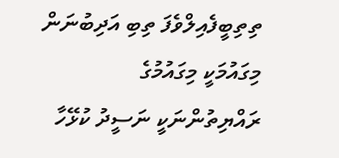ތިތިބީފެއިލްވެފަ ތިބި އަދިބުނަން މިގައުމަކީ މިގައުމުގެ ރައްޔިތުންނަކީ ނަސީދު ކުޅޭހާ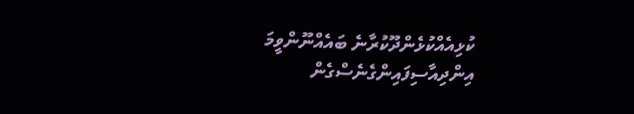ކުޅިއެއްކުޅެންދޫކުރާނެ ބައެއްނޫންވީމަ އިންދިއާސިފައިންގެނެސްގެން